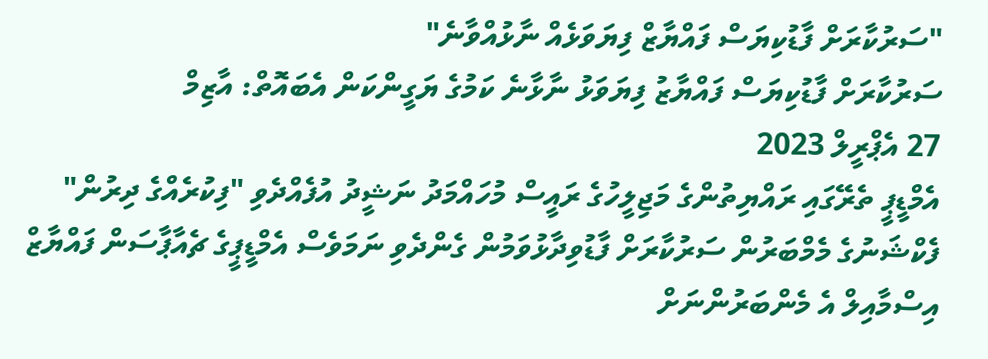"ސަރުކާރަށް ފާޑުކިޔަސް ފައްޔާޒް ފިޔަވަޅެއް ނާޅުއްވާނެ"
ސަރުކާރަށް ފާޑުކިޔަސް ފައްޔާޒު ފިޔަވަޅު ނާޅާނެ ކަމުގެ ޔަގީންކަން އެބައޮތް: އާޒިމް
27 އެޕްރީލް 2023
އެމްޑީޕީ ތެރޭގައި ރައްޔިތުންގެ މަޖިލީހުގެ ރައީސް މުހައްމަދު ނަޝީދު އުފެއްދެވި "ފިކުރެއްގެ ދިރުން" ފެކްޝަނުގެ މެމްބަރުން ސަރުކާރަށް ފާޑުވިދާޅުވަމުން ގެންދެވި ނަމަވެސް އެމްޑީޕީގެ ޗެއާޕާސަން ފައްޔާޒް އިސްމާއިލް އެ މެންބަރުންނަށް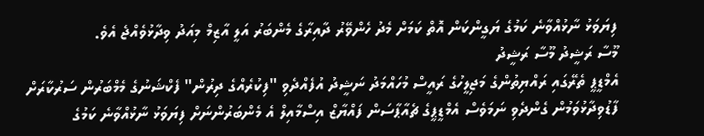ފިޔަވަޅު ނާޅުއްވާނެ ކަމުގެ ޔަގީންކަން އޮތް ކަމަށް މެދު ހެންވޭރު ދާއިރާގެ މެންބަރު އަލީ އާޒިމް މިއަދު ވިދާޅުވެއްޖެ އެވެ.
މޫސާ ރަޝީދު މޫސާ ރަޝީދު
އެމްޑީޕީ ތެރޭގައި ރައްޔިތުންގެ މަޖިލީހުގެ ރައީސް މުހައްމަދު ނަޝީދު އުފެއްދެވި "ފިކުރެއްގެ ދިރުން" ފެކްޝަނުގެ މެމްބަރުން ސަރުކާރަށް ފާޑުވިދާޅުވަމުން ގެންދެވި ނަމަވެސް އެމްޑީޕީގެ ޗެއާޕާސަން ފައްޔާޒް އިސްމާއިލް އެ މެންބަރުންނަށް ފިޔަވަޅު ނާޅުއްވާނެ ކަމުގެ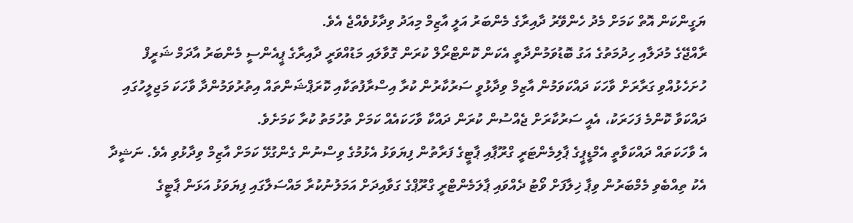ޔަގީންކަން އޮތް ކަމަށް މެދު ހެންވޭރު ދާއިރާގެ މެންބަރު އަލީ އާޒިމް މިއަދު ވިދާޅުވެއްޖެ އެވެ.
ރާއްޖޭގެ މުދަލާއި ހިދުމަތުގެ އަގު ބޮޑުވަމުންދާތީ އެކަން ކޮންޓްރޯލް ކުރަން ގޮވާލައި މަޑުއްވަރީ ދާއިރާގެ ޕީއެންސީ މެންބަރު އާދަމް ޝަރީފް ހުށަހެޅުއްވި ގަރާރަށް ވާހަކަ ދައްކަވަމުން އާޒިމް ވިދާޅުވީ ސަރުކާރުން ކުރާ އިސްރާފުތަކާއި ކޮރަޕްޝަންތައް އިތުރުވަމުންދާ ވާހަކަ މަޖިލީހުގައި ދައްކަވާ ކޮންމެ ފަހަރަކު، އެއީ ސަރުކާރަށް ޖެއްސުން ކުރަން ދައްކާ ވާހަކައެއް ކަމަށް ތުހުމަތު ކުރާ ކަމަށެވެ.
އެ ވާހަކަތައް ދައްކަވާތީ އެމްޑީޕީގެ ޕާލިމެންޓަރީ ގްރޫޕާއި ޕާޓީގެ ފަރާތުން ފިޔަވަޅު އެޅުމުގެ ވިސްނުން ގެންގުޅޭ ކަމަށް އާޒިމް ވިދާޅުވި އެވެ. ނަޝީދާ އެކު ތިއްބެވި މެމްބަރުން ވިޕާ ޚިލާފަށް ވޯޓު ދެއްވައި ޕާލަމެންޓްރީ ގްރޫޕްގެ ގަވާއިދަށް އަމަލުނުކުރާ މައްސަލާގައި ފިޔަވަޅު އަޅަން ޕާޓީގެ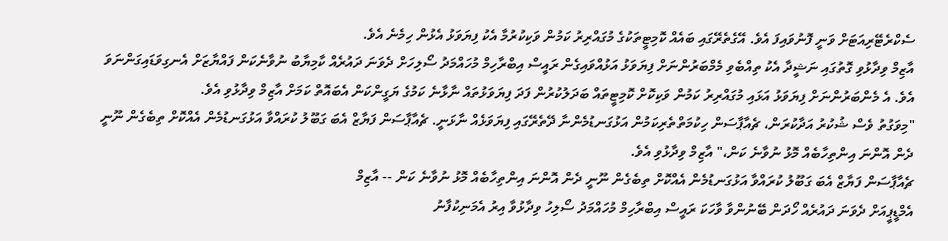ސެކްރެޓޭރިއަޓަށް ވަނީ ފޮނުވައިފަ އެވެ. އޭގެތެރޭގައި ބައެއް ކޮމިޓީތަކުގެ މުގައްރިރު ކަމުން ވަކިކުރުމާ އެކު ފިޔަވަޅު އެޅުން ހިމެނެ އެވެ.
އާޒިމް ވިދާޅުވި ގޮތުގައި ނަޝީދާ އެކު ތިއްބެވި މެމްބަރުންނަށް ފިޔަވަޅު އަޅުއްވައިގެން ރައީސް އިބްރާހިމް މުހައްމަދު ސޯލިހަށް ދެވަނަ ދައުރެއް ކާމިޔާބު ނުވާނެކަން ފައްޔާޒަށް އެނގިވަޑައިގަންނަވަ އެވެ. އެ މެންބަރުންނަށް ފިޔަވަޅު އަޅައި މުގައްރިރު ކަމުން ވަކިކޮށް ކޮމިޓީތައް ބަދަލުކުރުން ފަދަ ފިޔަވަޅުތައް ނާޅާނެ ކަމުގެ ޔަގީންކަން އެބައޮތް ކަމަށް އާޒިމް ވިދާޅުވި އެވެ.
"މިވަގުތު ވެސް ޝުކުރު އަދާކުރަން، ޗެއާޕާސަން ހިކުމަތްތެރިކަމުން އަޅުގަނޑުމެންނާ ދޭތެރޭގައި ފިޔަވަޅެއް ނާޅަނީ. ޗެއާޕާސަން ފަޔާޒް އެބަ ގަބޫލު ކުރައްވާ އަޅުގަނޑުމެން އެއްކޮށް ތިބެގެން ނޫނީ ދެން އޮންނަ އިންތިހާބެއް މޮޅު ނުވާނެ ކަން،" އާޒިމް ވިދާޅުވި އެވެ.
ޗެއާޕާސަން ފަޔާޒް އެބަ ގަބޫލު ކުރައްވާ އަޅުގަނޑުމެން އެއްކޮށް ތިބެގެން ނޫނީ ދެން އޮންނަ އިންތިހާބެއް މޮޅު ނުވާނެ ކަން -- އާޒިމް
އެމްޑީޕީއަށް ދެވަނަ ދައުރެއް ހޯދަން ބޭނުންވާ ވާހަކަ ރައީސް އިބްރާހިމް މުހައްމަދު ސޯލިހު ވިދާޅުވާ އިރު އެމަނިކުފާނު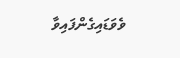ވެވަޑައިގެންފައިވާ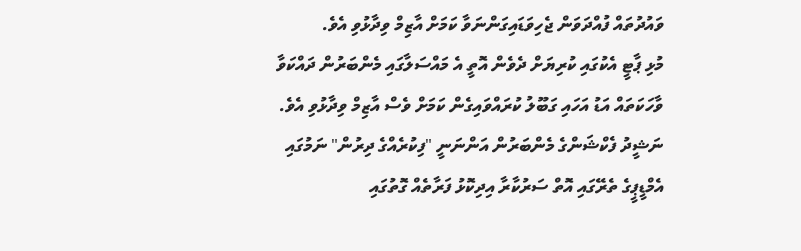ވައުދުތައް ފުއްދަވަން ޖެހިވަޑައިގަންނަވާ ކަމަށް އާޒިމް ވިދާޅުވި އެވެ.
މުޅި ޕާޓީ އެކުގައި ކުރިޔަށް ދެވެން އޮތީ އެ މައްސަލާގައި މެންބަރުން ދައްކަވާ ވާހަކަތައް އަޑު އަހައި ގަބޫލު ކުރައްވައިގެން ކަމަށް ވެސް އާޒިމް ވިދާޅުވި އެވެ.
ނަޝީދު ފެކްޝަންގެ މެންބަރުން އަންނަނީ "ފިކުރެއްގެ ދިރުން" ނަމުގައި އެމްޑީޕީގެ ތެރޭގައި އޮތް ސަރުކާރާ އިދިކޮޅު ފަރާތެއް ގޮތުގައި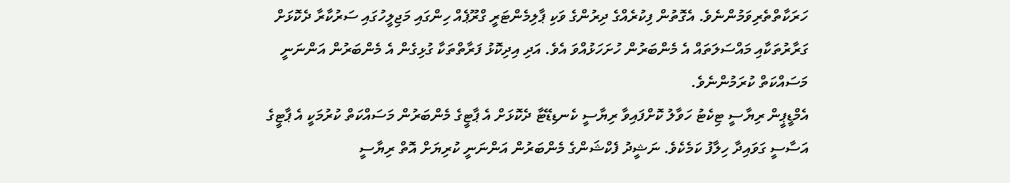ހަރަކާތްތެރިވަމުންނެވެ. އެގޮތުން ފިކުރެއްގެ ދިރުންގެ ވަކި ޕާލިމެންޓަރީ ގްރޫޕެއް ހިންގައި މަޖިލީހުގައި ސަރުކާރާ ދެކޮޅަށް ގަރާރުތަކާއި މައްސަލަތައް އެ މެންބަރުން ހުށަހަޅުއްވަ އެވެ. އަދި އިދިކޮޅު ފަރާތްތަކާ ގުޅިގެން އެ މެންބަރުން އަންނަނީ މަސައްކަތް ކުރަމުންނެވެ.
އެމްޑީޕީން ރިޔާސީ ޓިކެޓު ހަވާލު ކޮށްފައިވާ ރިޔާސީ ކެނޑިޑޭޓާ ދެކޮޅަށް އެ ޕާޓީގެ މެންބަރުން މަސައްކަތް ކުރުމަކީ އެ ޕާޓީގެ އަސާސީ ގަވައިދާ ހިލާފު ކަމެކެވެ. ނަޝީދު ފެކްޝަންގެ މެންބަރުން އަންނަނީ ކުރިޔަށް އޮތް ރިޔާސީ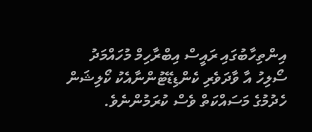އިންތިހާބުގައި ރައީސް އިބްރާހިމް މުހައްމަދު ސޯލިހު އާ ވާދަވެރި ކެންޑިޑޭޓުންނާއެކު ކޯލިޝަން ހެދުމުގެ މަސައްކަތް ވެސް ކުރަމުންނެވެ.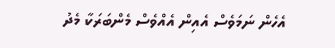އެހެން ނަމަވެސް އެއިން އެއްވެސް މެންބަރަކާ މެދު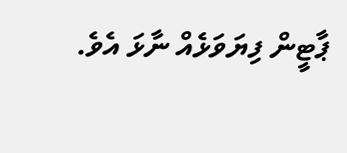ޕާޓީން ފިޔަވަޅެއް ނާޅަ އެވެ.